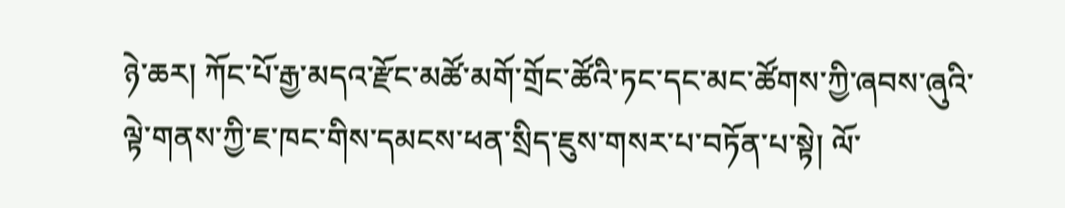ཉེ་ཆར། ཀོང་པོ་རྒྱ་མདའ་རྫོང་མཚོ་མགོ་གྲོང་ཚོའི་ཏང་དང་མང་ཚོགས་ཀྱི་ཞབས་ཞུའི་ལྟེ་གནས་ཀྱི་ཇ་ཁང་གིས་དམངས་ཕན་སྲིད་ཇུས་གསར་པ་བཏོན་པ་སྟེ། ལོ་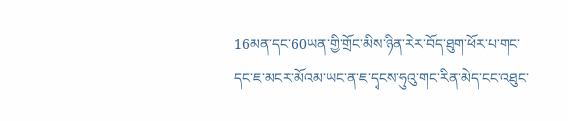16མན་དང་60ཡན་གྱི་གྲོང་མིས་ཉིན་རེར་བོད་ཐུག་ཕོར་པ་གང་དང་ཇ་མངར་མོའམ་ཡང་ན་ཇ་དྭངས་ཧུའུ་གང་རིན་མེད་ངང་འཐུང་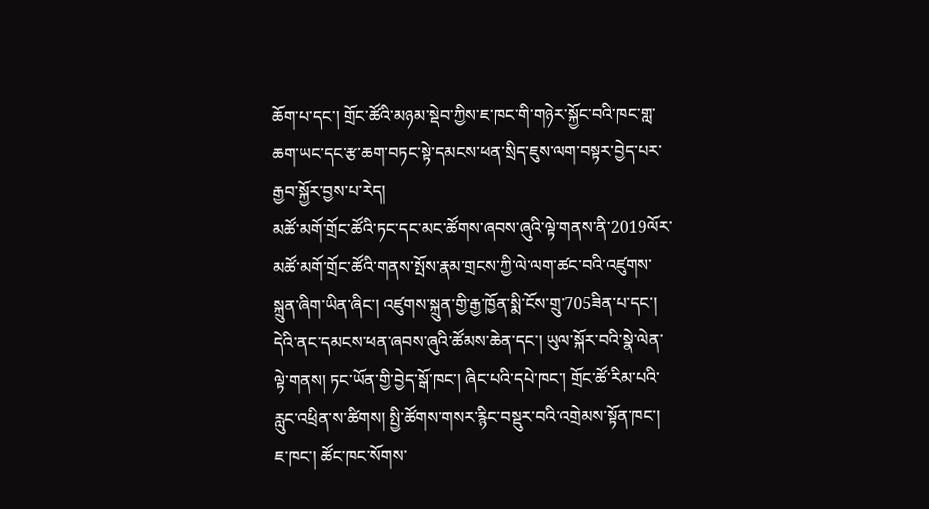ཆོག་པ་དང་། གྲོང་ཚོའི་མཉམ་སྡེབ་ཀྱིས་ཇ་ཁང་གི་གཉེར་སྐྱོང་བའི་ཁང་གླ་ཆག་ཡང་དང་རྩ་ཆག་བཏང་སྟེ་དམངས་ཕན་སྲིད་ཇུས་ལག་བསྟར་བྱེད་པར་རྒྱབ་སྐྱོར་བྱས་པ་རེད།
མཚོ་མགོ་གྲོང་ཚོའི་ཏང་དང་མང་ཚོགས་ཞབས་ཞུའི་ལྟེ་གནས་ནི་2019ལོར་མཚོ་མགོ་གྲོང་ཚོའི་གནས་སྤོས་རྣམ་གྲངས་ཀྱི་ལེ་ལག་ཚང་བའི་འཛུགས་སྐྲུན་ཞིག་ཡིན་ཞིང་། འཛུགས་སྐྲུན་གྱི་རྒྱ་ཁྱོན་སྨི་ངོས་གྲུ་705ཟིན་པ་དང་། དེའི་ནང་དམངས་ཕན་ཞབས་ཞུའི་ཚོམས་ཆེན་དང་། ཡུལ་སྐོར་བའི་སྣེ་ལེན་ལྟེ་གནས། ཏང་ཡོན་གྱི་བྱེད་སྒོ་ཁང་། ཞིང་པའི་དཔེ་ཁང་། གྲོང་ཚོ་རིམ་པའི་རླུང་འཕྲིན་ས་ཚིགས། སྤྱི་ཚོགས་གསར་རྙིང་བསྡུར་བའི་འགྲེམས་སྟོན་ཁང་། ཇ་ཁང་། ཚོང་ཁང་སོགས་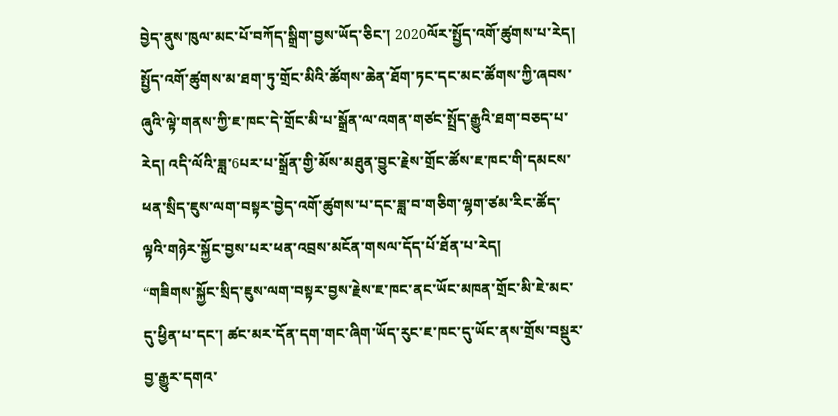བྱེད་ནུས་ཁུལ་མང་པོ་བཀོད་སྒྲིག་བྱས་ཡོད་ཅིང་། 2020ལོར་སྤྱོད་འགོ་ཚུགས་པ་རེད། སྤྱོད་འགོ་ཚུགས་མ་ཐག་ཏུ་གྲོང་མིའི་ཚོགས་ཆེན་ཐོག་ཏང་དང་མང་ཚོགས་ཀྱི་ཞབས་ཞུའི་ལྟེ་གནས་ཀྱི་ཇ་ཁང་དེ་གྲོང་མི་པ་སྒྲོན་ལ་འགན་གཙང་སྤྲོད་རྒྱུའི་ཐག་བཅད་པ་རེད། འདི་ལོའི་ཟླ་6པར་པ་སྒྲོན་གྱི་མོས་མཐུན་བྱུང་རྗེས་གྲོང་ཚོས་ཇ་ཁང་གི་དམངས་ཕན་སྲིད་ཇུས་ལག་བསྟར་བྱེད་འགོ་ཚུགས་པ་དང་ཟླ་བ་གཅིག་ལྷག་ཙམ་རིང་ཚོད་ལྟའི་གཉེར་སྐྱོང་བྱས་པར་ཕན་འབྲས་མངོན་གསལ་དོད་པོ་ཐོན་པ་རེད།
“གཟིགས་སྐྱོང་སྲིད་ཇུས་ལག་བསྟར་བྱས་རྗེས་ཇ་ཁང་ནང་ཡོང་མཁན་གྲོང་མི་ཇེ་མང་དུ་ཕྱིན་པ་དང་། ཚང་མར་དོན་དག་གང་ཞིག་ཡོད་རུང་ཇ་ཁང་དུ་ཡོང་ནས་གྲོས་བསྡུར་བྱ་རྒྱུར་དགའ་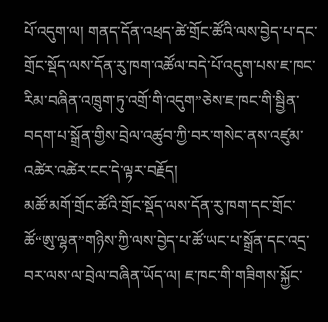པོ་འདུག་ལ། གནད་དོན་འཕྲད་ཚེ་གྲོང་ཚོའི་ལས་བྱེད་པ་དང་གྲོང་སྡོད་ལས་དོན་རུ་ཁག་འཚོལ་བདེ་པོ་འདུག་པས་ཇ་ཁང་རིམ་བཞིན་འཁྲུག་ཏུ་འགྲོ་གི་འདུག”ཅེས་ཇ་ཁང་གི་སྦྱིན་བདག་པ་སྒྲོན་གྱིས་བྲེལ་འཚུབ་ཀྱི་བར་གསེང་ནས་འཛུམ་འཚེར་འཚེར་ངང་དེ་ལྟར་བརྗོད།
མཚོ་མགོ་གྲོང་ཚོའི་གྲོང་སྡོད་ལས་དོན་རུ་ཁག་དང་གྲོང་ཚོ“ཨུ་ལྷན”གཉིས་ཀྱི་ལས་བྱེད་པ་ཚོ་ཡང་པ་སྒྲོན་དང་འདྲ་བར་ལས་ལ་བྲེལ་བཞིན་ཡོད་ལ། ཇ་ཁང་གི་གཟིགས་སྐྱོང་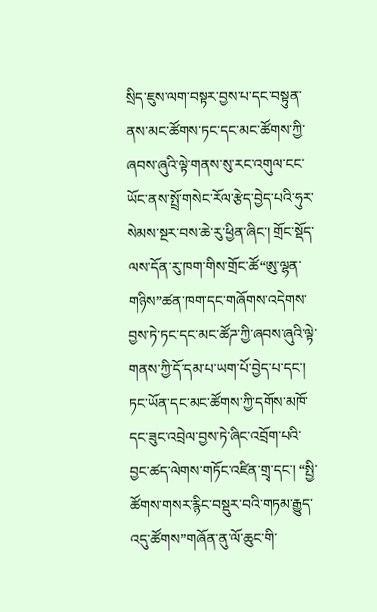སྲིད་ཇུས་ལག་བསྟར་བྱས་པ་དང་བསྟུན་ནས་མང་ཚོགས་ཏང་དང་མང་ཚོགས་ཀྱི་ཞབས་ཞུའི་ལྟེ་གནས་སུ་རང་འགུལ་ངང་ཡོང་ནས་སྤྲོ་གསེང་རོལ་རྩེད་བྱེད་པའི་ཧུར་སེམས་སྔར་བས་ཆེ་རུ་ཕྱིན་ཞིང་། གྲོང་སྡོད་ལས་དོན་རུ་ཁག་གིས་གྲོང་ཚོ“ཨུ་ལྷན་གཉིས”ཚན་ཁག་དང་གཞོགས་འདེགས་བྱས་ཏེ་ཏང་དང་མང་ཚོཌ་ཀྱི་ཞབས་ཞུའི་ལྟེ་གནས་ཀྱི་དོ་དམ་པ་ཡག་པོ་བྱེད་པ་དང་། ཏང་ཡོན་དང་མང་ཚོགས་ཀྱི་དགོས་མཁོ་དང་ཟུང་འབྲེལ་བྱས་ཏེ་ཞིང་འབྲོག་པའི་བྱང་ཚད་ལེགས་གཏོང་འཛིན་གྲྭ་དང་། “སྤྱི་ཚོགས་གསར་རྙིང་བསྡུར་བའི་གཏམ་རྒྱུད་འདུ་ཚོགས”གཞོན་ནུ་ལོ་ཆུང་གི་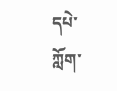དཔེ་ཀློག་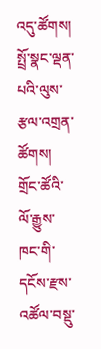འདུ་ཚོགས། སྤྲོ་སྣང་ལྡན་པའི་ལུས་རྩལ་འགྲན་ཚོགས། གྲོང་ཚོའི་ལོ་རྒྱུས་ཁང་གི་དངོས་རྫས་འཚོལ་བསྡུ་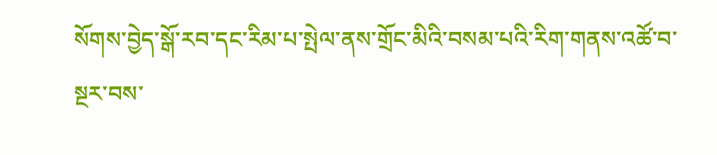སོགས་བྱེད་སྒོ་རབ་དང་རིམ་པ་སྤེལ་ནས་གྲོང་མིའི་བསམ་པའི་རིག་གནས་འཚོ་བ་སྔར་བས་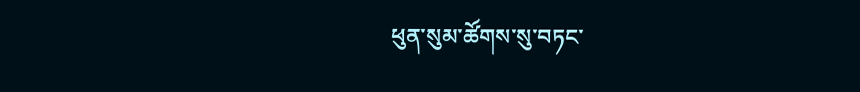ཕུན་སུམ་ཚོགས་སུ་བཏང་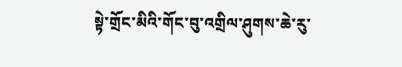སྟེ་གྲོང་མིའི་གོང་བུ་འགྲིལ་ཤུགས་ཆེ་རུ་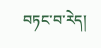བཏང་བ་རེད།